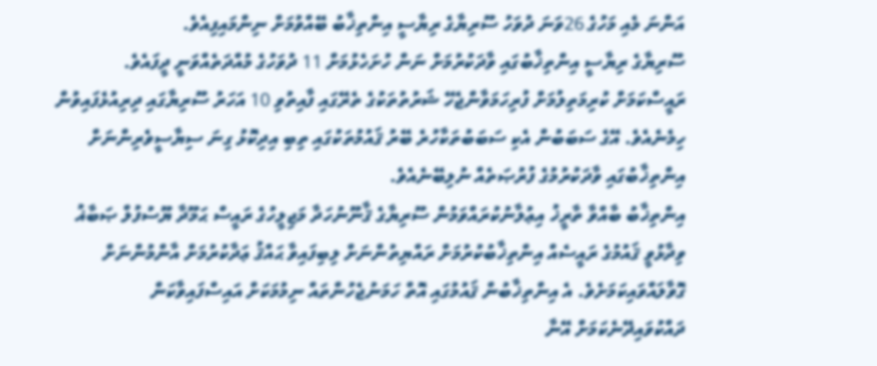އަންނަ މެއި މަހުގެ 26ވަނަ ދުވަހު ސޫރިޔާގެ ރިޔާސީ އިންތިޚާބު ބޭއްވުމަށް ނިންމައިފިއެވެ.
ސޫރިޔާގެ ރިޔާސީ އިންތިޚާބުގައި ވާދަކުރުމަށް ނަން ހުށަހެޅުމަށް 11 ދުވަހުގެ މުއްދަތެއްވަނީ ދީފައެވެ. ރައީސްކަމަށް ކުރިމަތިލުމަށް ފުރިހަމަވާންޖެހޭ ޝަރުތުތަކުގެ ތެރޭގައި ފާއިތުވި 10 އަހަރު ސޫރިޔާގައި ދިރިއުޅެފައިވުން ހިމެނެއެވެ. އޭގެ ސަބަބުން އެކި ސަބަބުތަކާހުރެ ބޭރު ޤައުމުތަކުގައި ތިބި އިދިކޮޅު ގިނަ ސިޔާސީވެރިންނަށް އިންތިޚާބުގައި ވާދަކުރުމުގެ ފުރުޞަތެއް ނުލިބޭނެއެވެ.
އިންތިޚާބު ބާއްވާ ތާރީޚު އިޢުލާނުކުރައްވަމުން ސޫރިޔާގެ ޤާނޫނުހަދާ މަޖިލީހުގެ ރައީސް ޙަމޫދާ ޔޫސުފުލް ޞަބާޣު ވިދާޅުވީ ޤައުމުގެ ރައީސެއް އިންތިޚާބުކުރުމަށް ރައްޔިތުންނަށް ލިބިފައިވާ ޙައްޤު ޢަދާކުރުމަށް އާންމުންނަށް ގޮވާލައްވައިކަމަށެވެ. އެ އިންތިޚާބުން ޤައުމުގައި އޮތް ހަމަނުޖެހުންތައް ނިމުމަކަށް އައިސްފައިވާކަން ދައްކުވައިދޭނެކަމަށް އޭނާ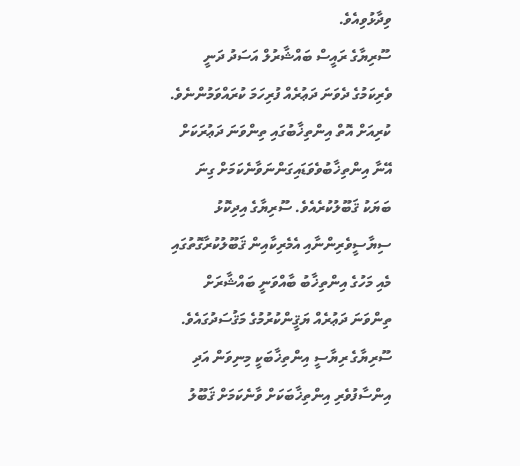ވިދާޅުވިއެވެ.
ސޫރިޔާގެ ރައީސް ބައްޝާރުލް އަސަދު ދަނީ ވެރިކަމުގެ ދެވަނަ ދަޢުރެއް ފުރިހަމަ ކުރައްވަމުންނެވެ. ކުރިއަށް އޮތް އިންތިޚާބުގައި ތިންވަނަ ދަޢުރަކަށް އޭނާ އިންތިޚާބުވެވަޑައިގަންނަވާނެކަމަށް ގިނަ ބަޔަކު ޤަބޫލުކުރެއެވެ. ސޫރިޔާގެ އިދިކޮޅު ސިޔާސީވެރިންނާއި އެމެރިކާއިން ޤަބޫލުކުރާގޮތުގައި މެއި މަހުގެ އިންތިޚާބު ބާއްވަނީ ބައްޝާރަށް ތިންވަނަ ދަޢުރެއް ޔަޤީންކުރުމުގެ މަޤުސަދުގައެވެ. ސޫރިޔާގެ ރިޔާސީ އިންތިޚާބަކީ މިނިވަން އަދި އިންސާފުވެރި އިންތިޚާބަކަށް ވާނެކަމަށް ޤަބޫލު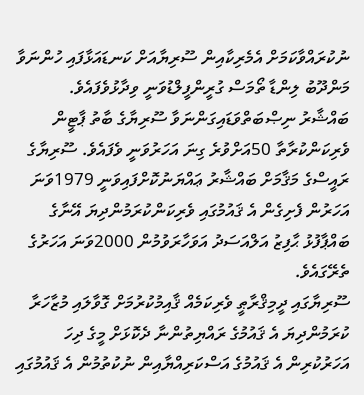ނުކުރައްވާކަމަށް އެމެރިކާއިން ސޫރިޔާއަށް ކަނޑައަޅާފައި ހުންނަވާ މަންދޫބު ލިންޑާ ތޯމަސް ގުރީންފީލްޑުވަނީ ވިދާޅުވެފައެވެ.
ބައްޝާރު ނިޞްބަތްވަޑައިގަންނަވާ ސޫރިޔާގެ ބާތު ޕާޓީން ވެރިކަންކުރާތާ 50އަށްވުރެ ގިނަ އަހަރުވަނީ ވެފައެވެ. ސޫރިޔާގެ ރައީސްގެ މަޤާމަށް ބައްޝާރު ޢައްޔަނުކޮށްފައިވަނީ 1979ވަނަ އަހަރުން ފެށިގެން އެ ޤައުމުގައި ވެރިކަންކުރަމުންދިޔަ އޭނާގެ ބައްޕާފުޅު ޙާފިޒު އަލްއަސަދު އަވަހާރަވުމުން 2000ވަނަ އަހަރުގެ ތެރޭގައެވެ.
ސޫރިޔާގައި ދީމިޤްރާޠީ ވެރިކަމެއް ޤާއިމުކުރުމަށް ގޮވާލައި މުޒާހަރާ ކުރަމުންދިޔަ އެ ޤައުމުގެ ރައްޔިތުންނާ ދެކޮޅަށް މީގެ ދިހަ އަހަރުކުރިން އެ ޤައުމުގެ އަސްކަރިއްޔާއިން ނުކުތުމުން އެ ޤައުމުގައި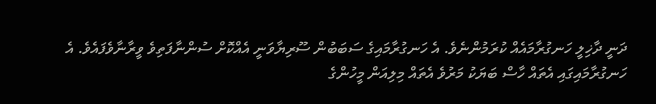ދަނީ ދާޚިލީ ހަނގުރާމައެއް ކުރަމުންނެވެ. އެ ހަނގުރާމައިގެ ސަބަބުން ސޫރިޔާވަނީ އެއްކޮށް ސުންނާފަތިވެ ވީރާނާވެފައެވެ. އެ ހަނގުރާމައިގައި އެތައް ހާސް ބަޔަކު މަރުވެ އެތައް މިލިއަން މީހުންގެ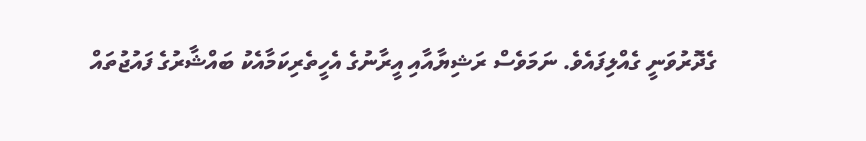ގެދޮރުވަނީ ގެއްލިފައެވެ. ނަމަވެސް ރަޝިޔާއާއި އީރާނުގެ އެހީތެރިކަމާއެކު ބައްޝާރުގެ ފައުޖުތައް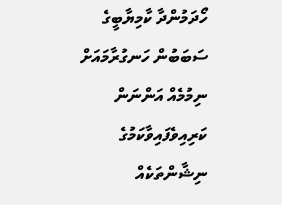ހޯދަމުންދާ ކާމިޔާބީގެ ސަބަބުން ހަނގުރާމައަށް ނިމުމެއް އަންނަން ކަރިއިވެފައިވާކަމުގެ ނިޝާންތަކެއް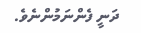ދަނީ ފެންނަމުންނެވެ.